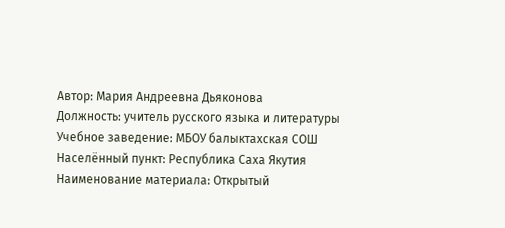Автор: Мария Андреевна Дьяконова
Должность: учитель русского языка и литературы
Учебное заведение: МБОУ балыктахская СОШ
Населённый пункт: Республика Саха Якутия
Наименование материала: Открытый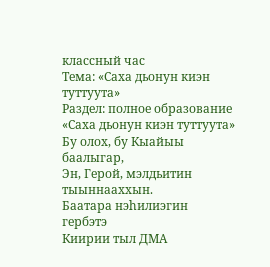классный час
Тема: «Саха дьонун киэн туттуута»
Раздел: полное образование
«Саха дьонун киэн туттуута»
Бу олох, бу Кыайыы баалыгар,
Эн, Герой, мэлдьитин тыыннааххын.
Баатара нэһилиэгин гербэтэ
Киирии тыл ДМА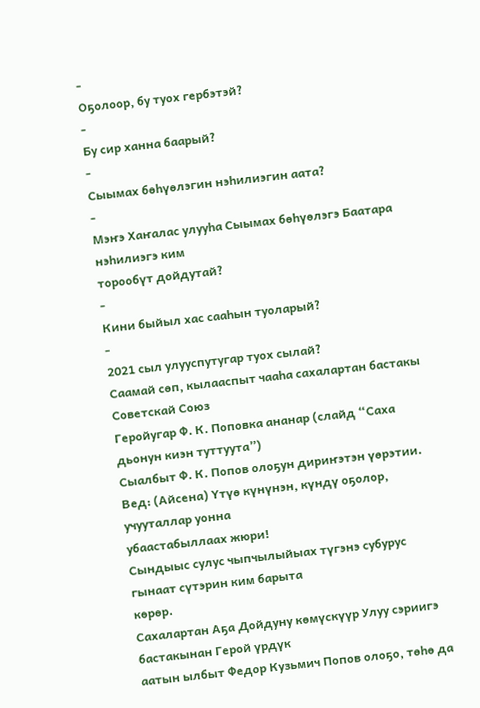-
Оҕолоор, бу туох гербэтэй?
-
Бу сир ханна баарый?
-
Сыымах бөһүөлэгин нэһилиэгин аата?
-
Мэҥэ Хаҥалас улууһа Сыымах бөһүөлэгэ Баатара нэһилиэгэ ким
торообүт дойдутай?
-
Кини быйыл хас сааһын туоларый?
-
2021 сыл улууспутугар туох сылай?
Саамай сөп, кылааспыт чааһа сахалартан бастакы Советскай Союз
Геройугар Ф. К. Поповка ананар (слайд “Саха дьонун киэн туттуута”)
Сыалбыт Ф. К. Попов олоҕун дириҥэтэн үөрэтии.
Вед: (Айсена) Үтүө күнүнэн, күндү оҕолор, учууталлар уонна
убаастабыллаах жюри!
Сындыыс сулус чыпчылыйыах түгэнэ субурус гынаат сүтэрин ким барыта
көрөр.
Сахалартан Аҕа Дойдуну көмүскүүр Улуу сэриигэ бастакынан Герой үрдүк
аатын ылбыт Федор Кузьмич Попов олоҕо, төһө да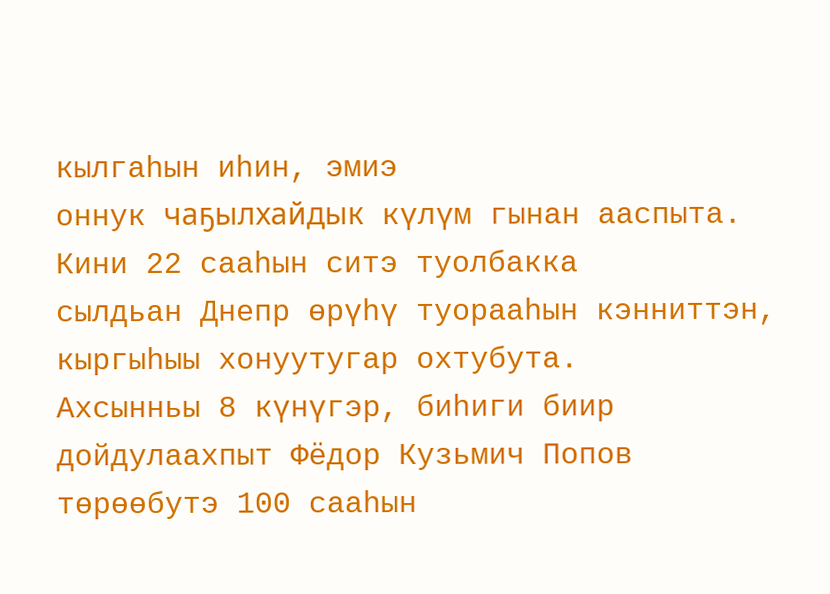кылгаһын иһин, эмиэ
оннук чаҕылхайдык күлүм гынан ааспыта. Кини 22 сааһын ситэ туолбакка
сылдьан Днепр өрүһү туорааһын кэнниттэн, кыргыһыы хонуутугар охтубута.
Ахсынньы 8 күнүгэр, биһиги биир дойдулаахпыт Фёдор Кузьмич Попов
төрөөбутэ 100 сааһын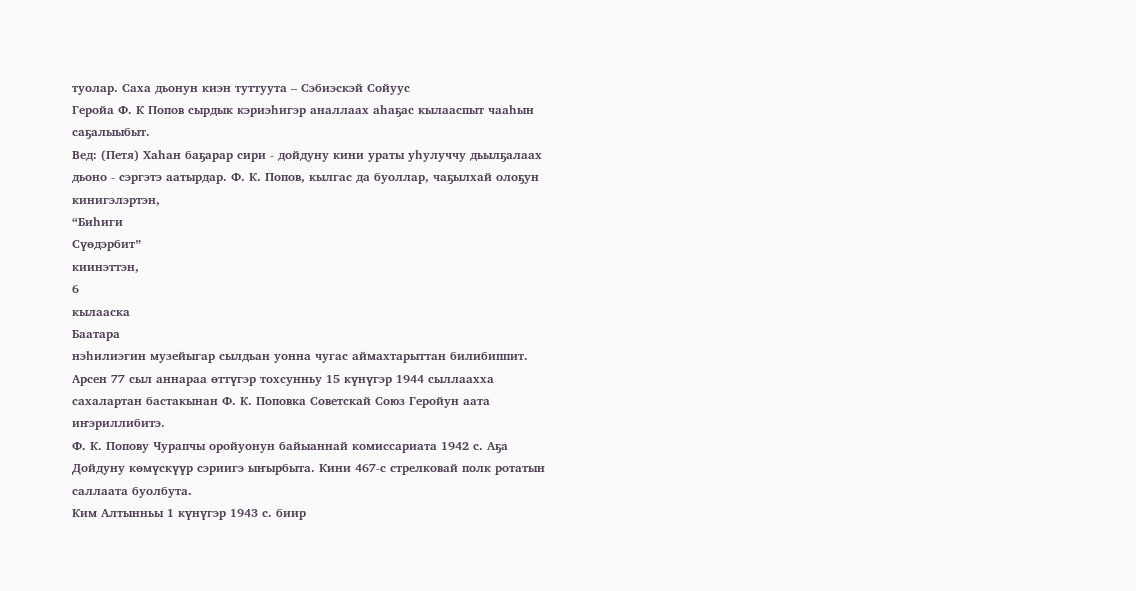туолар. Саха дьонун киэн туттуута – Сэбиэскэй Сойуус
Геройа Ф. К Попов сырдык кэриэһигэр аналлаах аһаҕас кылааспыт чааһын
саҕалыыбыт.
Вед: (Петя) Хаһан баҕарар сири - дойдуну кини ураты уһулуччу дьылҕалаах
дьоно - сэргэтэ аатырдар. Ф. К. Попов, кылгас да буоллар, чаҕылхай олоҕун
кинигэлэртэн,
“Биһиги
Сүөдэрбит”
киинэттэн,
6
кылааска
Баатара
нэһилиэгин музейыгар сылдьан уонна чугас аймахтарыттан билибиппит.
Арсен 77 сыл аннараа өттүгэр тохсунньу 15 күнүгэр 1944 сыллаахха
сахалартан бастакынан Ф. К. Поповка Советскай Союз Геройун аата
иҥэриллибитэ.
Ф. К. Попову Чурапчы оройуонун байыаннай комиссариата 1942 с. Аҕа
Дойдуну көмүскүүр сэриигэ ыҥырбыта. Кини 467-с стрелковай полк ротатын
саллаата буолбута.
Ким Алтынньы 1 күнүгэр 1943 с. биир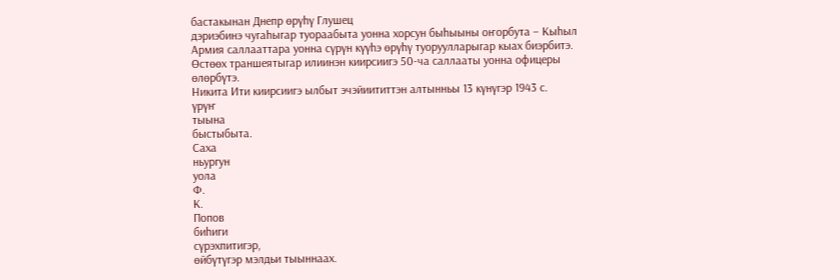бастакынан Днепр өрүһү Глушец
дэриэбинэ чугаһыгар туораабыта уонна хорсун быһыыны оҥорбута – Кыһыл
Армия саллааттара уонна сүрүн күүһэ өрүһү туоруулларыгар кыах биэрбитэ.
Өстөөх траншеятыгар илиинэн киирсиигэ 50-ча саллааты уонна офицеры
өлөрбүтэ.
Никита Ити киирсиигэ ылбыт эчэйиититтэн алтынньы 13 күнүгэр 1943 с.
үрүҥ
тыына
быстыбыта.
Саха
ньургун
уола
Ф.
К.
Попов
биһиги
сүрэхпитигэр,
өйбүтүгэр мэлдьи тыыннаах.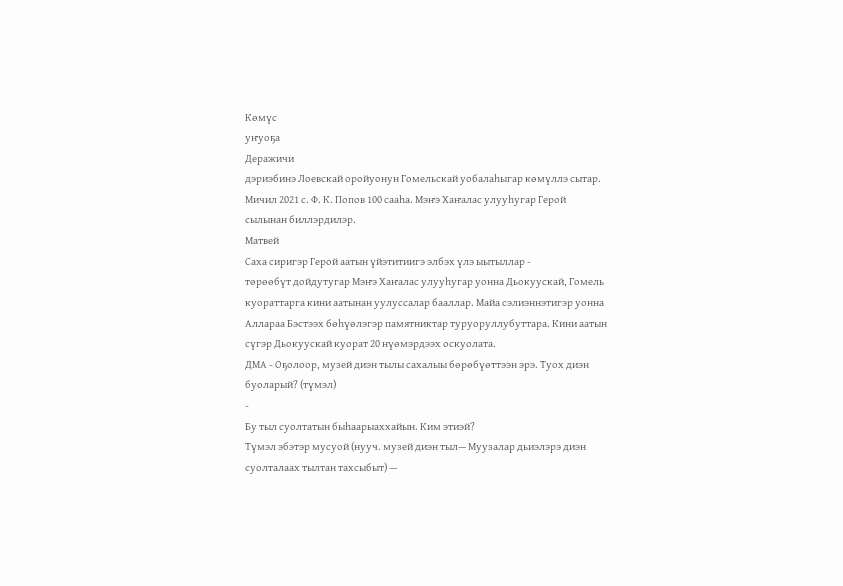Көмүс
уҥуоҕа
Деражичи
дэриэбинэ Лоевскай оройуонун Гомельскай уобалаһыгар көмүллэ сытар.
Мичил 2021 с. Ф. К. Попов 100 сааһа. Мэҥэ Хаҥалас улууһугар Герой
сылынан биллэрдилэр.
Матвей
Саха сиригэр Герой аатын үйэтитиигэ элбэх үлэ ыытыллар -
төрөөбүт дойдутугар Мэҥэ Хаҥалас улууһугар уонна Дьокуускай, Гомель
куораттарга кини аатынан уулуссалар бааллар. Майа сэлиэннэтигэр уонна
Аллараа Бэстээх бөһүөлэгэр памятниктар туруоруллубуттара. Кини аатын
сүгэр Дьокуускай куорат 20 нүөмэрдээх оскуолата.
ДМА - Оҕолоор, музей диэн тылы сахалыы бөрөбүөттээн эрэ. Туох диэн
буоларый? (түмэл)
-
Бу тыл суолтатын быһаарыаххайын. Ким этиэй?
Түмэл эбэтэр мусуой (нууч. музей диэн тыл— Муузалар дьиэлэрэ диэн
суолталаах тылтан тахсыбыт) —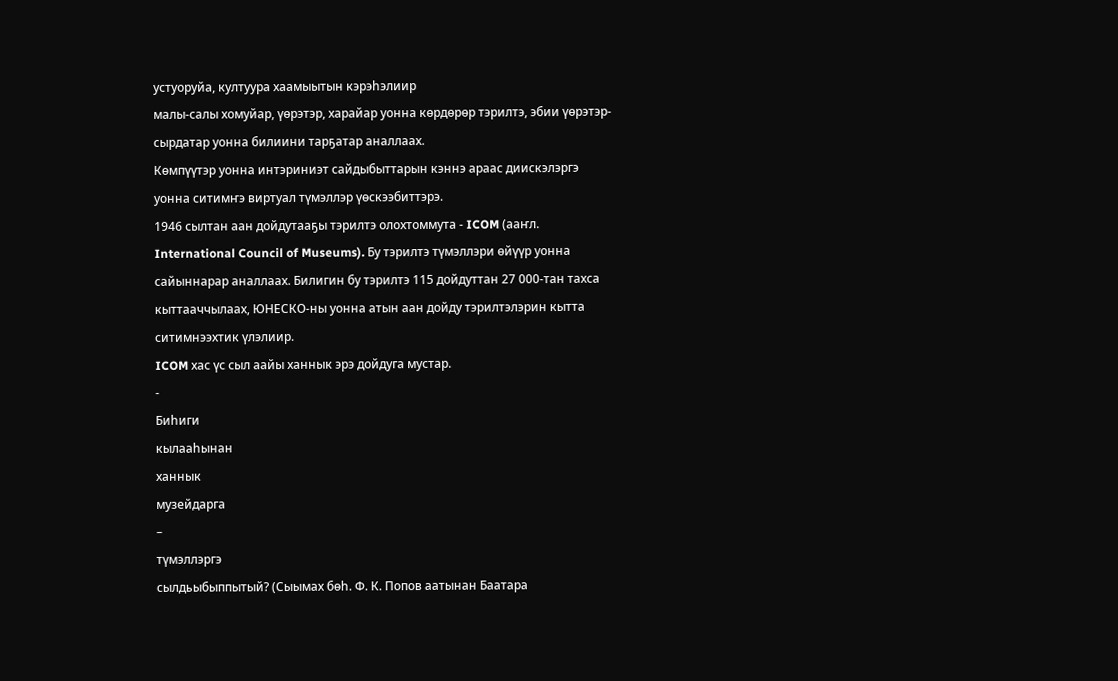устуоруйа, култуура хаамыытын кэрэһэлиир
малы-салы хомуйар, үөрэтэр, харайар уонна көрдөрөр тэрилтэ, эбии үөрэтэр-
сырдатар уонна билиини тарҕатар аналлаах.
Көмпүүтэр уонна интэриниэт сайдыбыттарын кэннэ араас диискэлэргэ
уонна ситимҥэ виртуал түмэллэр үөскээбиттэрэ.
1946 сылтан аан дойдутааҕы тэрилтэ олохтоммута - ICOM (ааҥл.
International Council of Museums). Бу тэрилтэ түмэллэри өйүүр уонна
сайыннарар аналлаах. Билигин бу тэрилтэ 115 дойдуттан 27 000-тан тахса
кыттааччылаах, ЮНЕСКО-ны уонна атын аан дойду тэрилтэлэрин кытта
ситимнээхтик үлэлиир.
ICOM хас үс сыл аайы ханнык эрэ дойдуга мустар.
-
Биһиги
кылааһынан
ханнык
музейдарга
–
түмэллэргэ
сылдьыбыппытый? (Сыымах бөһ. Ф. К. Попов аатынан Баатара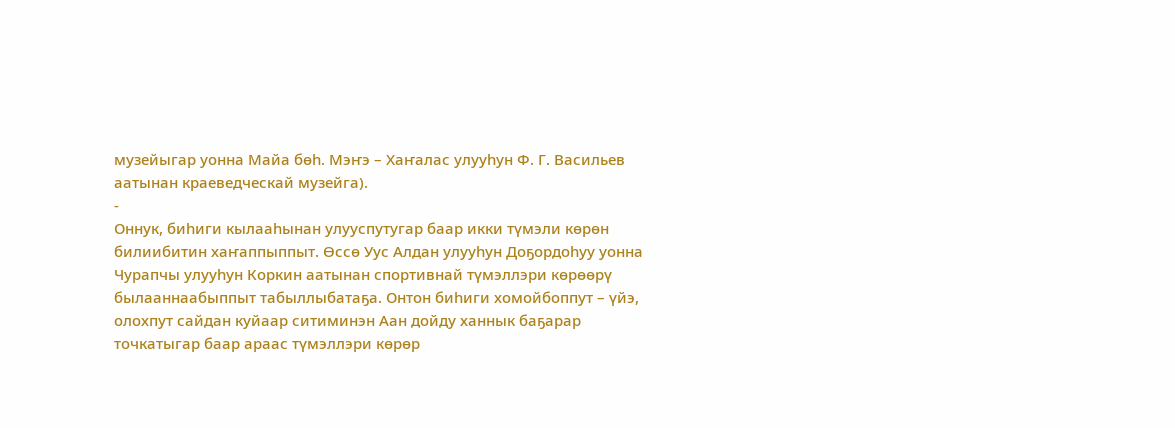музейыгар уонна Майа бөһ. Мэҥэ – Хаҥалас улууһун Ф. Г. Васильев
аатынан краеведческай музейга).
-
Оннук, биһиги кылааһынан улууспутугар баар икки түмэли көрөн
билиибитин хаҥаппыппыт. Өссө Уус Алдан улууһун Доҕордоһуу уонна
Чурапчы улууһун Коркин аатынан спортивнай түмэллэри көрөөрү
былааннаабыппыт табыллыбатаҕа. Онтон биһиги хомойбоппут – үйэ,
олохпут сайдан куйаар ситиминэн Аан дойду ханнык баҕарар
точкатыгар баар араас түмэллэри көрөр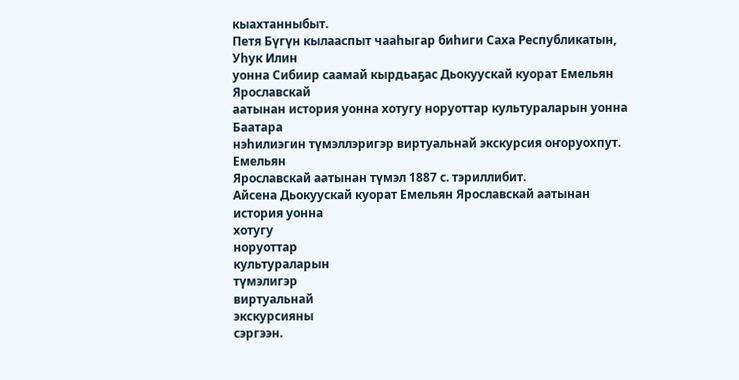кыахтанныбыт.
Петя Бүгүн кылааспыт чааһыгар биһиги Саха Республикатын, Уһук Илин
уонна Сибиир саамай кырдьаҕас Дьокуускай куорат Емельян Ярославскай
аатынан история уонна хотугу норуоттар культураларын уонна Баатара
нэһилиэгин түмэллэригэр виртуальнай экскурсия оҥоруохпут. Емельян
Ярославскай аатынан түмэл 1887 с. тэриллибит.
Айсена Дьокуускай куорат Емельян Ярославскай аатынан история уонна
хотугу
норуоттар
культураларын
түмэлигэр
виртуальнай
экскурсияны
сэргээн.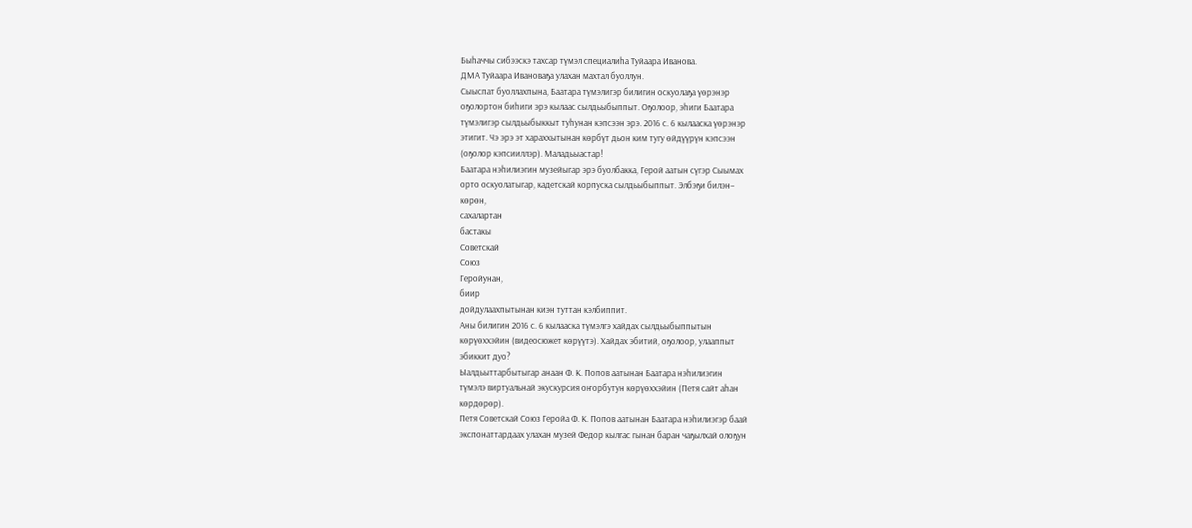Быһаччы сибээскэ тахсар түмэл специалиһа Туйаара Иванова.
ДМА Туйаара Ивановаҕа улахан махтал буоллун.
Сыыспат буоллахпына, Баатара түмэлигэр билигин оскуолаҕа үөрэнэр
оҕолортон биһиги эрэ кылаас сылдьыбыппыт. Оҕолоор, эһиги Баатара
түмэлигэр сылдьыбыккыт туһунан кэпсээн эрэ. 2016 с. 6 кылааска үөрэнэр
этигит. Чэ эрэ эт хараххытынан көрбүт дьон ким тугу өйдүүрүн кэпсээн
(оҕолор кэпсииллэр). Маладьыастар!
Баатара нэһилиэгин музейыгар эрэ буолбакка, Герой аатын сүгэр Сыымах
орто оскуолатыгар, кадетскай корпуска сылдьыбыппыт. Элбэҕи билэн–
көрөн,
сахалартан
бастакы
Советскай
Союз
Геройунан,
биир
дойдулаахпытынан киэн туттан кэлбиппит.
Аны билигин 2016 с. 6 кылааска түмэлгэ хайдах сылдьыбыппытын
көрүөххэйин (видеосюжет көрүүтэ). Хайдах эбитий, оҕолоор, улааппыт
эбиккит дуо?
Ыалдьыттарбытыгар анаан Ф. К. Попов аатынан Баатара нэһилиэгин
түмэлэ виртуальнай экускурсия оҥорбутун көрүөххэйин (Петя сайт аһан
көрдөрөр).
Петя Советскай Союз Геройа Ф. К. Попов аатынан Баатара нэһилиэгэр баай
экспонаттардаах улахан музей Федор кылгас гынан баран чаҕылхай олоҕун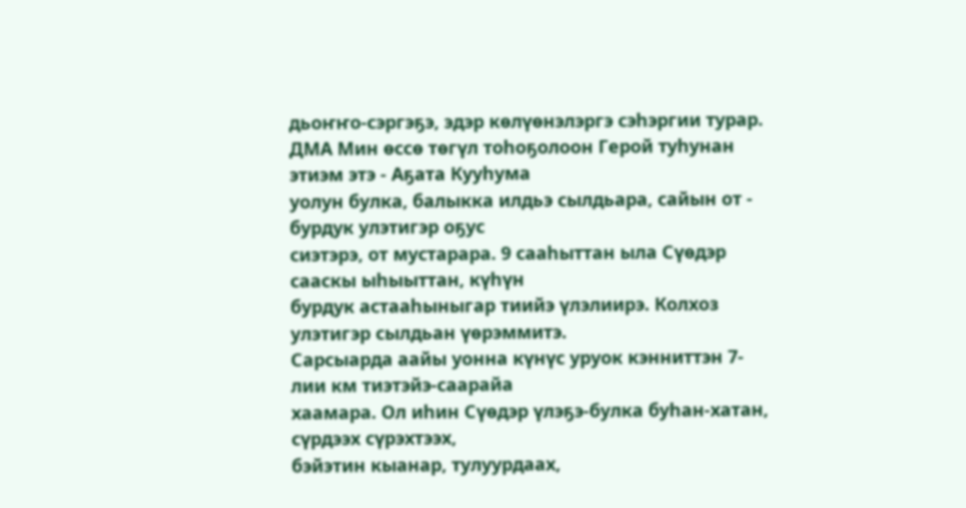дьоҥҥо-сэргэҕэ, эдэр көлүөнэлэргэ сэһэргии турар.
ДМА Мин өссө төгүл тоһоҕолоон Герой туһунан этиэм этэ - Аҕата Кууһума
уолун булка, балыкка илдьэ сылдьара, сайын от - бурдук улэтигэр оҕус
сиэтэрэ, от мустарара. 9 сааһыттан ыла Сүөдэр сааскы ыһыыттан, күһүн
бурдук астааһыныгар тиийэ үлэлиирэ. Колхоз улэтигэр сылдьан үөрэммитэ.
Сарсыарда аайы уонна күнүс уруок кэнниттэн 7-лии км тиэтэйэ-саарайа
хаамара. Ол иһин Сүөдэр үлэҕэ-булка буһан-хатан, сүрдээх сүрэхтээх,
бэйэтин кыанар, тулуурдаах,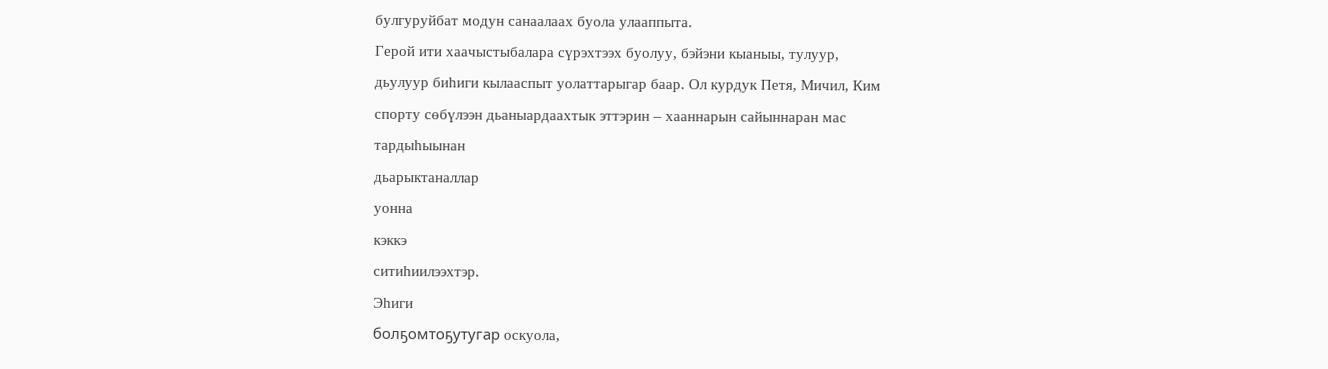булгуруйбат модун санаалаах буола улааппыта.
Герой ити хаачыстыбалара сүрэхтээх буолуу, бэйэни кыаныы, тулуур,
дьулуур биһиги кылааспыт уолаттарыгар баар. Ол курдук Петя, Мичил, Ким
спорту сөбүлээн дьаныардаахтык эттэрин – хааннарын сайыннаран мас
тардыһыынан
дьарыктаналлар
уонна
кэккэ
ситиһиилээхтэр.
Эһиги
болҕомтоҕутугар оскуола,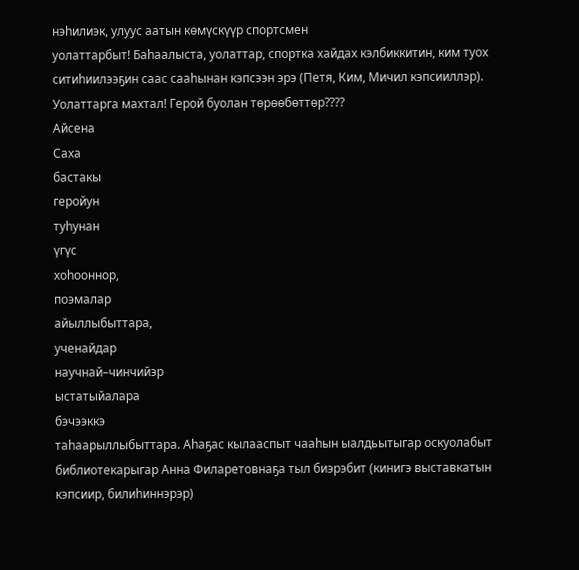нэһилиэк, улуус аатын көмүскүүр спортсмен
уолаттарбыт! Баһаалыста, уолаттар, спортка хайдах кэлбиккитин, ким туох
ситиһиилээҕин саас сааһынан кэпсээн эрэ (Петя, Ким, Мичил кэпсииллэр).
Уолаттарга махтал! Герой буолан төрөөбөттөр????
Айсена
Саха
бастакы
геройун
туһунан
үгүс
хоһооннор,
поэмалар
айыллыбыттара,
ученайдар
научнай–чинчийэр
ыстатыйалара
бэчээккэ
таһаарыллыбыттара. Аһаҕас кылааспыт чааһын ыалдьытыгар оскуолабыт
библиотекарыгар Анна Филаретовнаҕа тыл биэрэбит (кинигэ выставкатын
кэпсиир, билиһиннэрэр)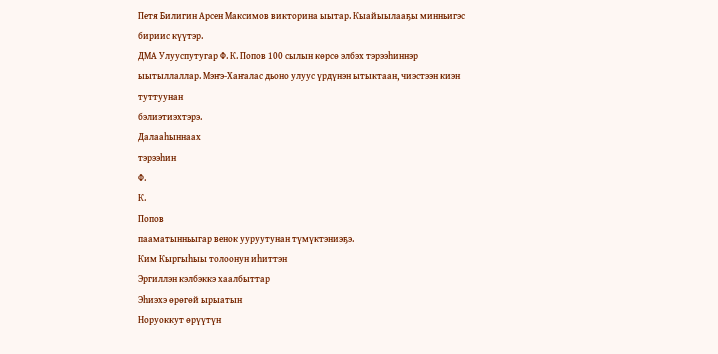Петя Билигин Арсен Максимов викторина ыытар. Кыайыылааҕы минньигэс
бириис күүтэр.
ДМА Улууспутугар Ф. К. Попов 100 сылын көрсө элбэх тэрээһиннэр
ыытыллаллар. Мэҥэ-Хаҥалас дьоно улуус үрдүнэн ытыктаан, чиэстээн киэн
туттуунан
бэлиэтиэхтэрэ.
Далааһыннаах
тэрээһин
Ф.
К.
Попов
пааматынньыгар венок ууруутунан түмүктэниэҕэ.
Ким Кыргыһыы толоонун иһиттэн
Эргиллэн кэлбэккэ хаалбыттар
Эһиэхэ өрөгөй ырыатын
Норуоккут өрүүтүн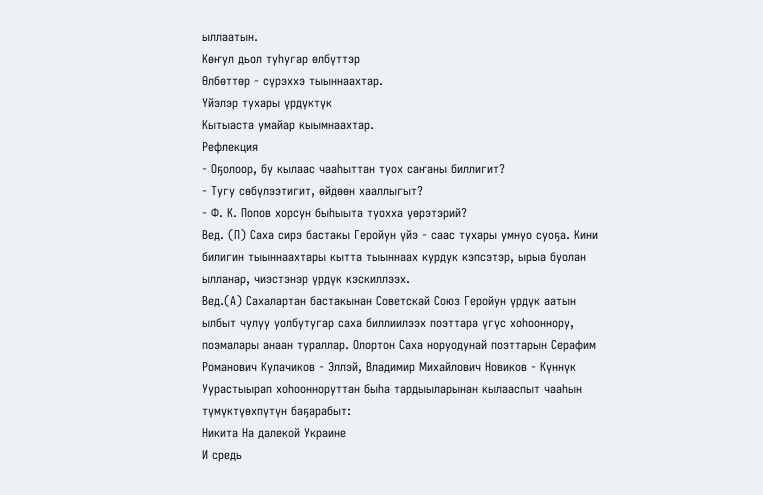ыллаатын.
Көҥул дьол туһугар өлбүттэр
Өлбөттөр - сүрэххэ тыыннаахтар.
Үйэлэр тухары үрдүктүк
Кытыаста умайар кыымнаахтар.
Рефлекция
- Оҕолоор, бу кылаас чааһыттан туох саҥаны биллигит?
- Тугу сөбүлээтигит, өйдөөн хааллыгыт?
- Ф. К. Попов хорсун быһыыта туохха үөрэтэрий?
Вед. (П) Саха сирэ бастакы Геройун үйэ - саас тухары умнуо суоҕа. Кини
билигин тыыннаахтары кытта тыыннаах курдук кэпсэтэр, ырыа буолан
ылланар, чиэстэнэр үрдүк кэскиллээх.
Вед.(А) Сахалартан бастакынан Советскай Союз Геройун үрдүк аатын
ылбыт чулуу уолбутугар саха биллиилээх поэттара үгүс хоһооннору,
поэмалары анаан тураллар. Олортон Саха норуодунай поэттарын Серафим
Романович Кулачиков - Эллэй, Владимир Михайлович Новиков - Күннүк
Уурастыырап хоһоонноруттан быһа тардыыларынан кылааспыт чааһын
түмүктүөхпүтүн баҕарабыт:
Никита На далекой Украине
И средь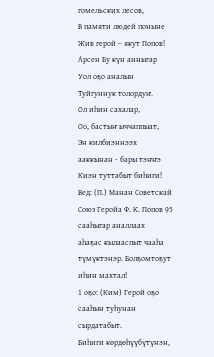гомельских лесов,
В памяти людей поныне
Жив герой – якут Попов!
Арсен Бу күн анныгар
Уол оҕо аналын
Туйгуннук толордуҥ.
Ол иһин сахалар,
Оо, бастыҥ ыччаппыат,
Эн килбиэннээх ааккынан - бары тэҥҥэ
Киэн туттабыт биһиги!
Вед: (П.) Манан Советскай Союз Геройа Ф. К. Попов 95 сааһыгар аналлаах
аһаҕас кылааспыт чааһа түмүктэнэр. Болҕомтоҕут иһин махтал!
1 оҕо: (Ким) Герой оҕо сааһын туһунан сырдатабыт.
Биһиги көрдөһүүбүтүнэн,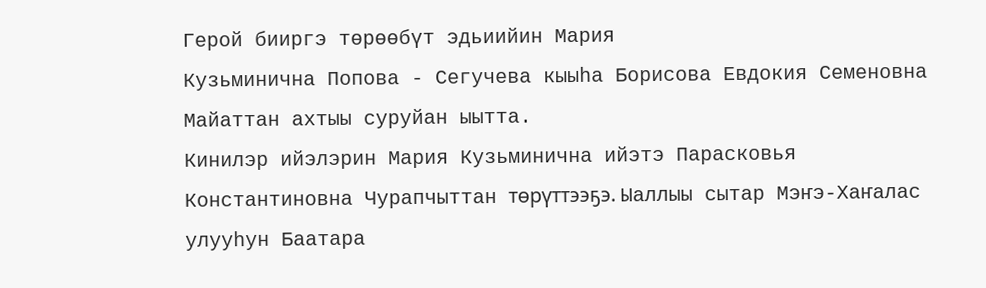Герой бииргэ төрөөбүт эдьиийин Мария
Кузьминична Попова - Сегучева кыыһа Борисова Евдокия Семеновна
Майаттан ахтыы суруйан ыытта.
Кинилэр ийэлэрин Мария Кузьминична ийэтэ Парасковья
Константиновна Чурапчыттан төрүттээҕэ. Ыаллыы сытар Мэҥэ-Хаҥалас
улууһун Баатара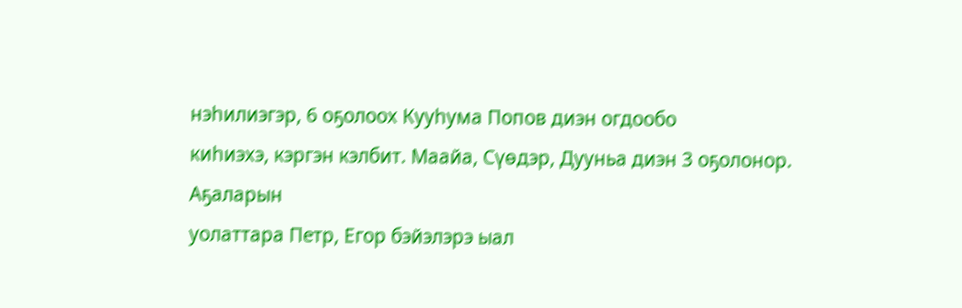нэһилиэгэр, 6 оҕолоох Кууһума Попов диэн огдообо
киһиэхэ, кэргэн кэлбит. Маайа, Сүөдэр, Дууньа диэн 3 оҕолонор. Аҕаларын
уолаттара Петр, Егор бэйэлэрэ ыал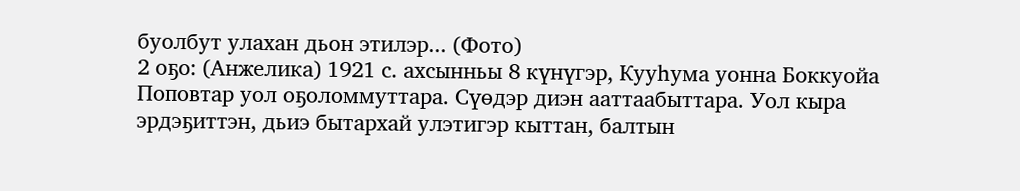буолбут улахан дьон этилэр... (Фото)
2 оҕо: (Анжелика) 1921 с. ахсынньы 8 күнүгэр, Кууһума уонна Боккуойа
Поповтар уол оҕоломмуттара. Сүөдэр диэн ааттаабыттара. Уол кыра
эрдэҕиттэн, дьиэ бытархай улэтигэр кыттан, балтын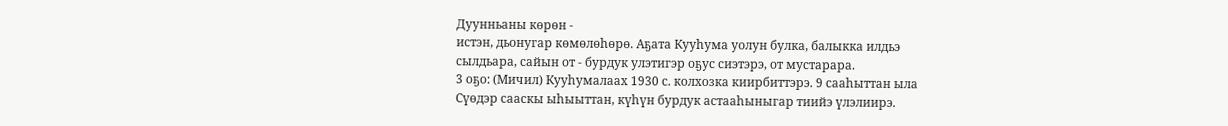Дуунньаны көрөн -
истэн, дьонугар көмөлөһөрө. Аҕата Кууһума уолун булка, балыкка илдьэ
сылдьара, сайын от - бурдук улэтигэр оҕус сиэтэрэ, от мустарара.
3 оҕо: (Мичил) Кууһумалаах 1930 с. колхозка киирбиттэрэ. 9 сааһыттан ыла
Сүөдэр сааскы ыһыыттан, күһүн бурдук астааһыныгар тиийэ үлэлиирэ.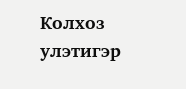Колхоз улэтигэр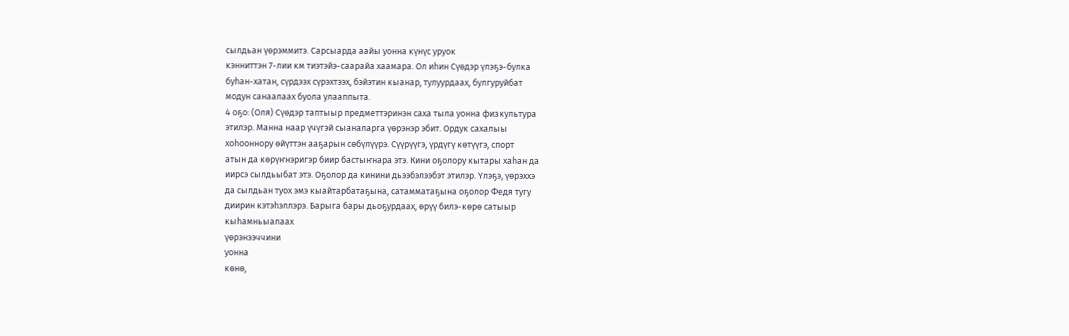сылдьан үөрэммитэ. Сарсыарда аайы уонна күнүс уруок
кэнниттэн 7-лии км тиэтэйэ-саарайа хаамара. Ол иһин Сүөдэр үлэҕэ-булка
буһан-хатан, сүрдээх сүрэхтээх, бэйэтин кыанар, тулуурдаах, булгуруйбат
модун санаалаах буола улааппыта.
4 оҕо: (Оля) Сүөдэр таптыыр предметтэринэн саха тыла уонна физкультура
этилэр. Манна наар үчүгэй сыаналарга үөрэнэр эбит. Ордук сахалыы
хоһооннору өйүттэн ааҕарын сөбүлүүрэ. Сүүрүүгэ, үрдүгү көтүүгэ, спорт
атын да көрүҥнэригэр биир бастыҥнара этэ. Кини оҕолору кытары хаһан да
иирсэ сылдьыбат этэ. Оҕолор да кинини дьээбэлээбэт этилэр. Үлэҕэ, үөрэххэ
да сылдьан туох эмэ кыайтарбатаҕына, сатамматаҕына оҕолор Федя тугу
диирин кэтэһэллэрэ. Барыга бары дьоҕурдаах, өрүү билэ-көрө сатыыр
кыһамньыалаах
үөрэнээччини
уонна
көнө,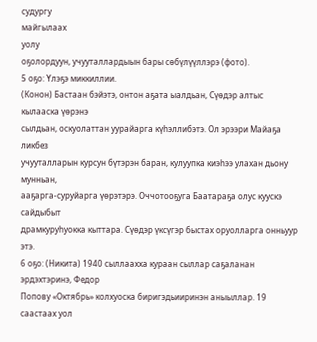судургу
майгылаах
уолу
оҕолордуун, учууталлардыын бары сөбүлүүллэрэ (фото).
5 оҕо: Үлэҕэ миккиллии.
(Конон) Бастаан бэйэтэ, онтон аҕата ыалдьан, Сүөдэр алтыс кылааска үөрэнэ
сылдьан, оскуолаттан уурайарга күһэллибэтэ. Ол эрээри Майаҕа ликбез
учууталларын курсун бүтэрэн баран, кулуупка киэһээ улахан дьону мунньан,
ааҕарга-суруйарга үөрэтэрэ. Оччотооҕуга Баатараҕа олус куускэ сайдыбыт
драмкуруһуокка кыттара. Сүөдэр үксүгэр быстах оруолларга онньуур этэ.
6 оҕо: (Никита) 1940 сыллаахха кураан сыллар саҕаланан эрдэхтэринэ, Федор
Попову «Октябрь» колхуоска биригэдьииринэн аныыллар. 19 саастаах уол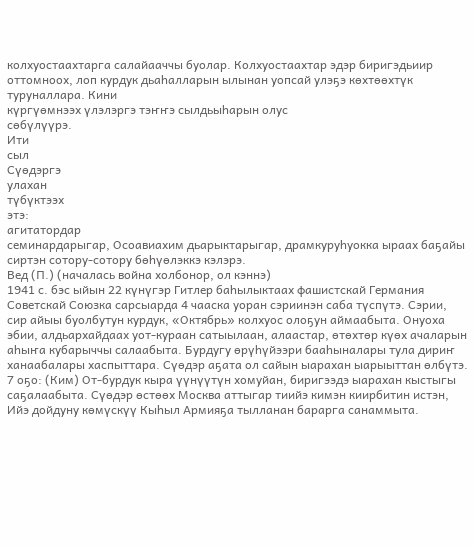колхуостаахтарга салайааччы буолар. Колхуостаахтар эдэр биригэдьиир
оттомноох, лоп курдук дьаһалларын ылынан уопсай улэҕэ көхтөөхтүк
туруналлара. Кини
күргүөмнээх үлэлэргэ тэҥҥэ сылдьыһарын олус
сөбүлүүрэ.
Ити
сыл
Сүөдэргэ
улахан
түбүктээх
этэ:
агитатордар
семинардарыгар, Осоавиахим дьарыктарыгар, драмкуруһуокка ыраах баҕайы
сиртэн сотору-сотору бөһүөлэккэ кэлэрэ.
Вед (П.) (началась война холбонор, ол кэннэ)
1941 с. бэс ыйын 22 күнүгэр Гитлер баһылыктаах фашистскай Германия
Советскай Союзка сарсыарда 4 чааска уоран сэриинэн саба түспүтэ. Сэрии,
сир айыы буолбутун курдук, «Октябрь» колхуос олоҕун аймаабыта. Онуоха
эбии, алдьархайдаах уот-кураан сатыылаан, алаастар, өтөхтөр күөх ачаларын
аһыҥа кубарыччы салаабыта. Бурдугу өрүһүйээри бааһыналары тула дириҥ
ханаабалары хаспыттара. Сүөдэр аҕата ол сайын ыарахан ыарыыттан өлбүтэ.
7 оҕо: (Ким) От-бурдук кыра үүнүүтүн хомуйан, биригээдэ ыарахан кыстыгы
саҕалаабыта. Сүөдэр өстөөх Москва аттыгар тиийэ кимэн киирбитин истэн,
Ийэ дойдуну көмүскүү Кыһыл Армияҕа тылланан барарга санаммыта.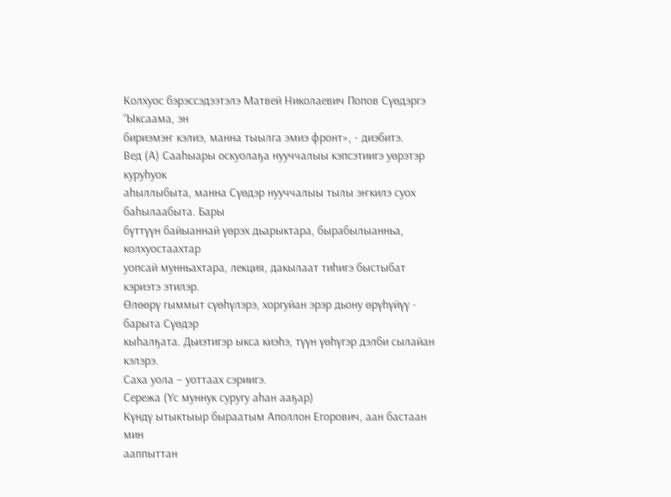Колхуос бэрэссэдээтэлэ Матвей Николаевич Попов Сүөдэргэ “Ыксаама, эн
бириэмэҥ кэлиэ, манна тыылга эмиэ фронт», - диэбитэ.
Вед (А) Сааһыары оскуолаҕа нууччалыы кэпсэтиигэ уөрэтэр куруһуок
аһыллыбыта, манна Сүөдэр нууччалыы тылы эҥкилэ суох баһылаабыта. Бары
бүттүүн байыаннай үөрэх дьарыктара, бырабылыанньа, колхуостаахтар
уопсай мунньахтара, лекция, дакылаат тиһигэ быстыбат кэриэтэ этилэр.
Өлөөрү гыммыт сүөһүлэрэ, хоргуйан эрэр дьону өрүһүйүү - барыта Сүөдэр
кыһалҕата. Дьиэтигэр ыкса киэһэ, түүн үөһүгэр дэлби сылайан кэлэрэ.
Саха уола – уоттаах сэриигэ.
Сережа (Үс муннук суругу аһан ааҕар)
Күндү ытыктыыр быраатым Аполлон Егорович, аан бастаан мин
ааппыттан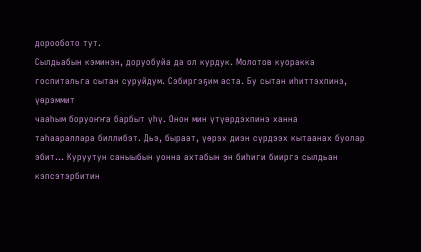дорообото тут.
Сылдьабын кэминэн, доруобуйа да ол курдук. Молотов куоракка
госпитальга сытан суруйдум. Сэбиргэҕим аста. Бу сытан иһиттэхпинэ,
үөрэммит
чааһым боруоҥҥа барбыт үһү. Онон мин үтүөрдэхпинэ ханна
таһаараллара биллибэт. Дьэ, быраат, үөрэх диэн сүрдээх кытаанах буолар
эбит... Куруутун саныыбын уонна ахтабын эн биһиги бииргэ сылдьан
кэпсэтэрбитин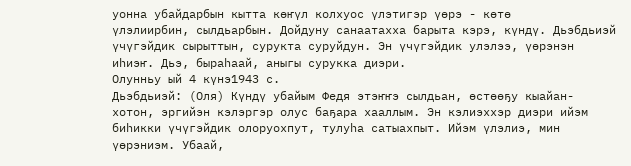уонна убайдарбын кытта көҥүл колхуос үлэтигэр үөрэ - көтө
үлэлиирбин, сылдьарбын. Дойдуну санаатахха барыта кэрэ, күндү. Дьэбдьиэй
үчүгэйдик сырыттын, сурукта суруйдун. Эн үчүгэйдик улэлээ, үөрэнэн
иһиэҥ. Дьэ, быраһаай, аныгы сурукка диэри.
Олунньу ый 4 күнэ1943 с.
Дьэбдьиэй: (Оля) Күндү убайым Федя этэҥҥэ сылдьан, өстөөҕу кыайан-
хотон, эргийэн кэлэргэр олус баҕара хааллым. Эн кэлиэххэр диэри ийэм
биһикки үчүгэйдик олоруохпут, тулуһа сатыахпыт. Ийэм үлэлиэ, мин
үөрэниэм. Убаай,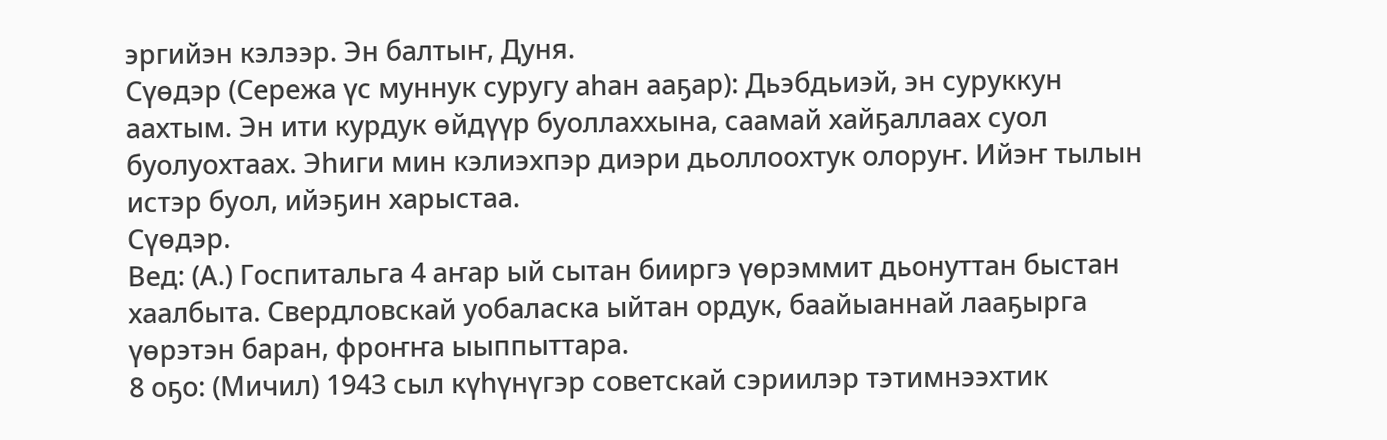эргийэн кэлээр. Эн балтыҥ, Дуня.
Сүөдэр (Сережа үс муннук суругу аһан ааҕар): Дьэбдьиэй, эн суруккун
аахтым. Эн ити курдук өйдүүр буоллаххына, саамай хайҕаллаах суол
буолуохтаах. Эһиги мин кэлиэхпэр диэри дьоллоохтук олоруҥ. Ийэҥ тылын
истэр буол, ийэҕин харыстаа.
Сүөдэр.
Вед: (А.) Госпитальга 4 аҥар ый сытан бииргэ үөрэммит дьонуттан быстан
хаалбыта. Свердловскай уобаласка ыйтан ордук, баайыаннай лааҕырга
үөрэтэн баран, фроҥҥа ыыппыттара.
8 оҕо: (Мичил) 1943 сыл күһүнүгэр советскай сэриилэр тэтимнээхтик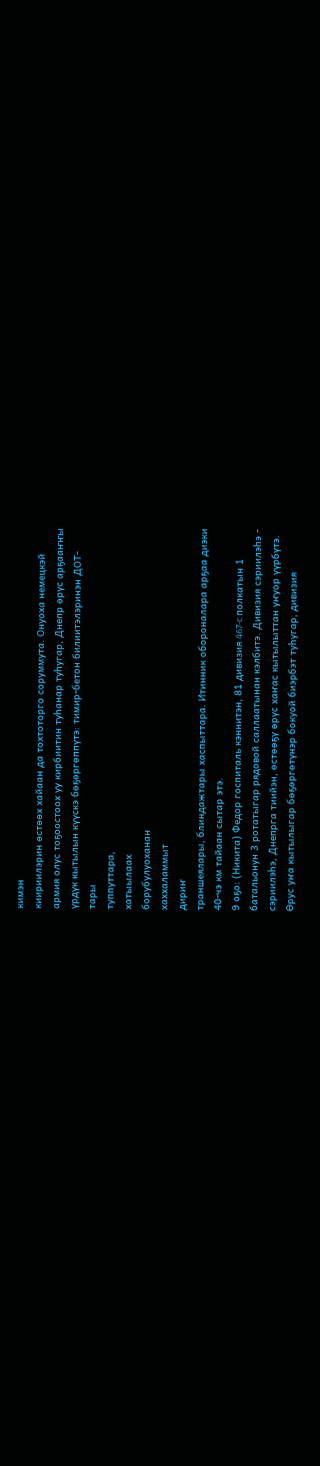кимэн
киириилэрин өстөөх хайаан да тохтоторго соруммута. Онуоха немецкэй
армия олус тоҕоостоох уу кирбиитин туһанар туһугар, Днепр өрүс арҕааҥҥы
үрдүк кытылын күүскэ бөҕөргөппүтэ: тимир-бетон билиитэлэринэн ДОТ-
тары
туппуттара,
хатыылаах
борубулуоханан
хаххаламмыт
дириҥ
траншеялары, блиндажтары хаспыттара. Итинник обороналара арҕаа диэки
40-чэ км тайаан сытар этэ.
9 оҕо: (Никита) Федор госпиталь кэннитэн, 81 дивизия 467-c полкатын 1
батальонун 3 ротатыгар рядовой саллаатынан кэлбитэ. Дивизия сэриилэһэ -
сэриилэһэ, Днепрга тиийэн, өстөөҕү өрүс хаҥас кытылыттан уҥуор үүрбүтэ.
Өрус уҥа кытылыгар бөҕөргөтүнэр бокуой биэрбэт туһугар, дивизия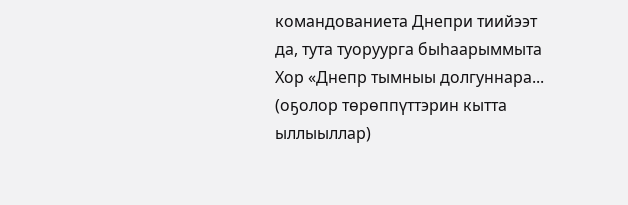командованиета Днепри тиийээт да, тута туоруурга быһаарыммыта
Хор «Днепр тымныы долгуннара...
(оҕолор төрөппүттэрин кытта
ыллыыллар)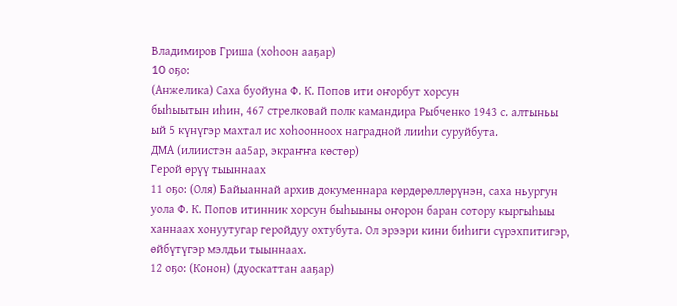Владимиров Гриша (хоһоон ааҕар)
10 oҕо:
(Анжелика) Саха буойуна Ф. К. Попов ити оҥорбут хорсун
быһыытын иһин, 467 стрелковай полк камандира Рыбченко 1943 с. алтыньы
ый 5 күнүгэр махтал ис хоһоонноох наградной лииһи суруйбута.
ДМА (илиистэн аа5ар, экраҥҥа көстөр)
Герой өрүү тыыннаах
11 оҕо: (Оля) Байыаннай архив докуменнара көрдөрөллөрүнэн, саха ньургун
уола Ф. К. Попов итинник хорсун быһыыны оҥорон баран сотору кыргыһыы
ханнаах хонуутугар геройдуу охтубута. Ол эрээри кини биһиги сүрэхпитигэр,
өйбүтүгэр мэлдьи тыыннаах.
12 оҕо: (Конон) (дуоскаттан ааҕар)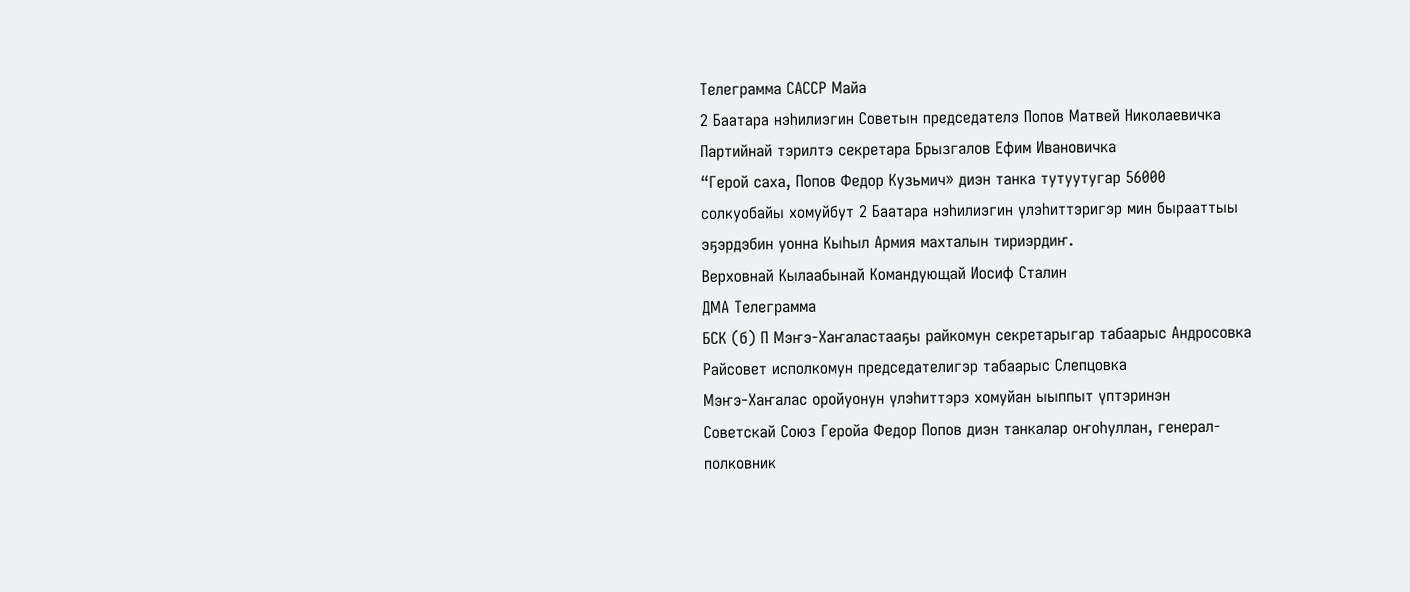Телеграмма САССР Майа
2 Баатара нэһилиэгин Советын председателэ Попов Матвей Николаевичка
Партийнай тэрилтэ секретара Брызгалов Ефим Ивановичка
“Герой саха, Попов Федор Кузьмич» диэн танка тутуутугар 56000
солкуобайы хомуйбут 2 Баатара нэһилиэгин үлэһиттэригэр мин бырааттыы
эҕэрдэбин уонна Кыһыл Армия махталын тириэрдиҥ.
Верховнай Кылаабынай Командующай Иосиф Сталин
ДМА Телеграмма
БСК (б) П Мэҥэ-Хаҥаластааҕы райкомун секретарыгар табаарыс Андросовка
Райсовет исполкомун председателигэр табаарыс Слепцовка
Мэҥэ-Хаҥалас оройуонун үлэһиттэрэ хомуйан ыыппыт үптэринэн
Советскай Союз Геройа Федор Попов диэн танкалар оҥоһуллан, генерал-
полковник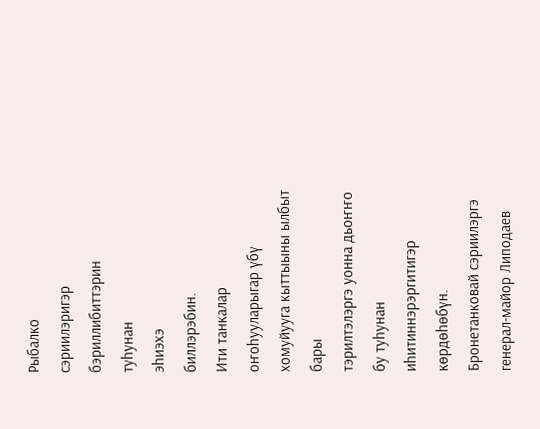Рыбалко
сэриилэригэр
бэриллибиттэрин
туһунан
эһиэхэ
биллэрэбин.
Ити танкалар оҥоһууларыгар үбү хомуйууга кыттыыны ылбыт бары
тэрилтэлэргэ уонна дьоҥҥо бу туһунан иһитиннэрэргитигэр көрдөһөбүн.
Бронетанковай сэриилэргэ генерал-майор Липодаев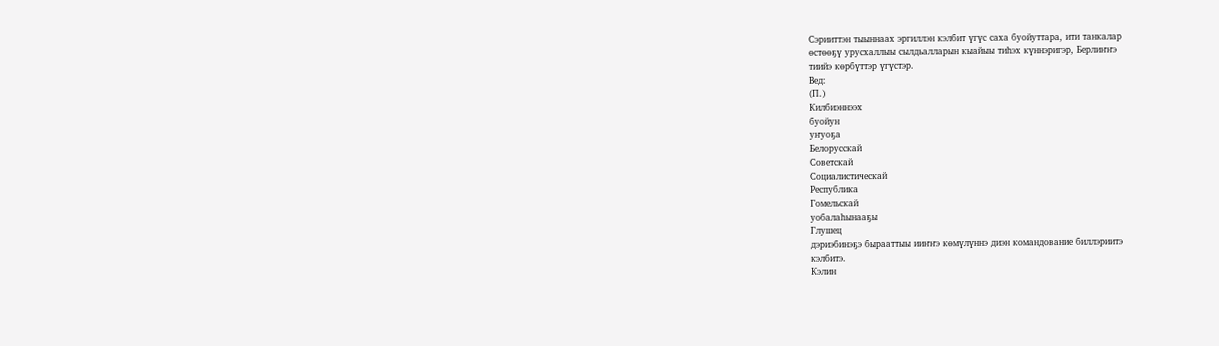Сэрииттэн тыыннаах эргиллэн кэлбит үгүс саха буойуттара, ити танкалар
өстөөҕү урусхаллыы сылдьалларын кыайыы тиһэх күннэригэр, Берлиҥҥэ
тиийэ көрбүттэр үгүстэр.
Вед:
(П.)
Килбиэннээх
буойун
уҥуоҕа
Белорусскай
Советскай
Социалистическай
Республика
Гомельскай
уобалаһынааҕы
Глушец
дэриэбинэҕэ бырааттыы ииҥҥэ көмүлүннэ диэн командование биллэриитэ
кэлбитэ.
Кэлин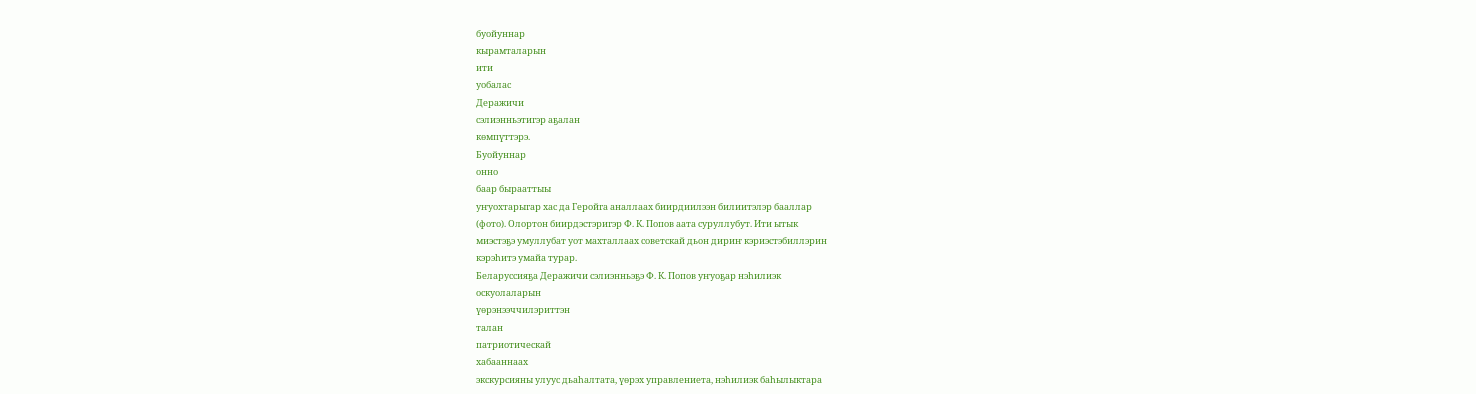буойуннар
кырамталарын
ити
уобалас
Деражичи
сэлиэнньэтигэр аҕалан
көмпүттэрэ.
Буойуннар
онно
баар бырааттыы
уҥуохтарыгар хас да Геройга аналлаах биирдиилээн билиитэлэр бааллар
(фото). Олортон биирдэстэригэр Ф. К. Попов аата суруллубут. Ити ытык
миэстэҕэ умуллубат уот махталлаах советскай дьон дириҥ кэриэстэбиллэрин
кэрэһитэ умайа турар.
Беларуссияҕа Деражичи сэлиэнньэҕэ Ф. К. Попов уҥуоҕар нэһилиэк
оскуолаларын
үөрэнээччилэриттэн
талан
патриотическай
хабааннаах
экскурсияны улуус дьаһалтата, үөрэх управлениета, нэһилиэк баһылыктара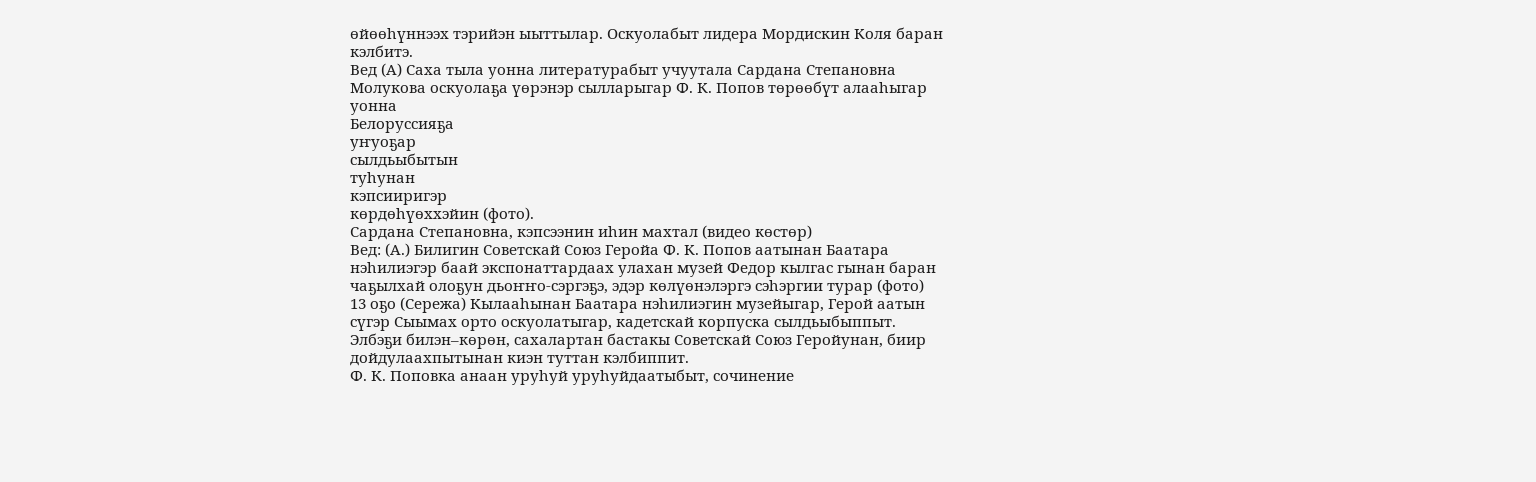өйөөһүннээх тэрийэн ыыттылар. Оскуолабыт лидера Мордискин Коля баран
кэлбитэ.
Вед (А) Саха тыла уонна литературабыт учуутала Сардана Степановна
Молукова оскуолаҕа үөрэнэр сылларыгар Ф. К. Попов төрөөбүт алааһыгар
уонна
Белоруссияҕа
уҥуоҕар
сылдьыбытын
туһунан
кэпсииригэр
көрдөһүөххэйин (фото).
Сардана Степановна, кэпсээнин иһин махтал (видео көстөр)
Вед: (А.) Билигин Советскай Союз Геройа Ф. К. Попов аатынан Баатара
нэһилиэгэр баай экспонаттардаах улахан музей Федор кылгас гынан баран
чаҕылхай олоҕун дьоҥҥо-сэргэҕэ, эдэр көлүөнэлэргэ сэһэргии турар (фото)
13 оҕо (Сережа) Кылааһынан Баатара нэһилиэгин музейыгар, Герой аатын
сүгэр Сыымах орто оскуолатыгар, кадетскай корпуска сылдьыбыппыт.
Элбэҕи билэн–көрөн, сахалартан бастакы Советскай Союз Геройунан, биир
дойдулаахпытынан киэн туттан кэлбиппит.
Ф. К. Поповка анаан уруһуй уруһуйдаатыбыт, сочинение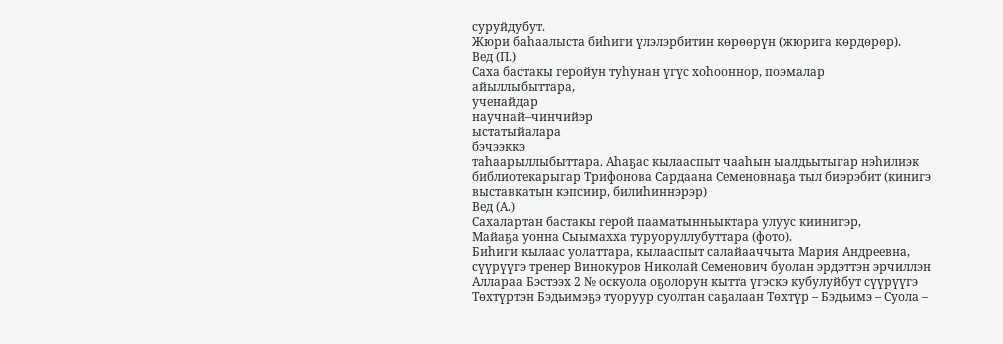суруйдубут.
Жюри баһаалыста биһиги үлэлэрбитин көрөөрүн (жюрига көрдөрөр).
Вед (П.)
Саха бастакы геройун туһунан үгүс хоһооннор, поэмалар
айыллыбыттара,
ученайдар
научнай–чинчийэр
ыстатыйалара
бэчээккэ
таһаарыллыбыттара. Аһаҕас кылааспыт чааһын ыалдьытыгар нэһилиэк
библиотекарыгар Трифонова Сардаана Семеновнаҕа тыл биэрэбит (кинигэ
выставкатын кэпсиир, билиһиннэрэр)
Вед (А.)
Сахалартан бастакы герой пааматынньыктара улуус киинигэр,
Майаҕа уонна Сыымахха туруоруллубуттара (фото).
Биһиги кылаас уолаттара, кылааспыт салайааччыта Мария Андреевна,
сүүрүүгэ тренер Винокуров Николай Семенович буолан эрдэттэн эрчиллэн
Аллараа Бэстээх 2 № оскуола оҕолорун кытта үгэскэ кубулуйбут сүүрүүгэ
Төхтүртэн Бэдьимэҕэ туоруур суолтан саҕалаан Төхтүр – Бэдьимэ – Суола –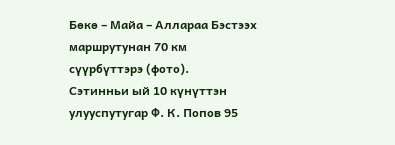Бөкө – Майа – Аллараа Бэстээх маршрутунан 70 км сүүрбүттэрэ (фото).
Сэтинньи ый 10 күнүттэн улууспутугар Ф. К. Попов 95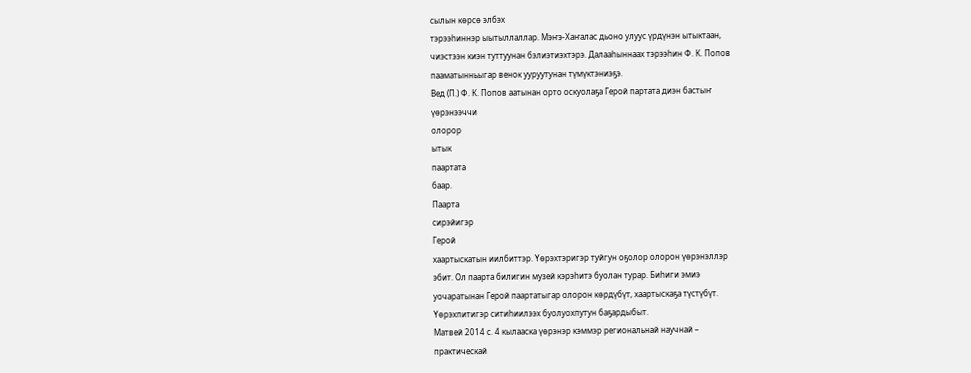сылын көрсө элбэх
тэрээһиннэр ыытыллаллар. Мэҥэ-Хаҥалас дьоно улуус үрдүнэн ытыктаан,
чиэстээн киэн туттуунан бэлиэтиэхтэрэ. Далааһыннаах тэрээһин Ф. К. Попов
пааматынньыгар венок ууруутунан түмүктэниэҕэ.
Вед (П.) Ф. К. Попов аатынан орто оскуолаҕа Герой партата диэн бастыҥ
үөрэнээччи
олорор
ытык
паартата
баар.
Паарта
сирэйигэр
Герой
хаартыскатын иилбиттэр. Үөрэхтэригэр туйгун оҕолор олорон үөрэнэллэр
эбит. Ол паарта билигин музей кэрэһитэ буолан турар. Биһиги эмиэ
уочаратынан Герой паартатыгар олорон көрдүбүт, хаартыскаҕа түстүбүт.
Үөрэхпитигэр ситиһиилээх буолуохпутун баҕардыбыт.
Матвей 2014 с. 4 кылааска үөрэнэр кэммэр региональнай научнай –
практическай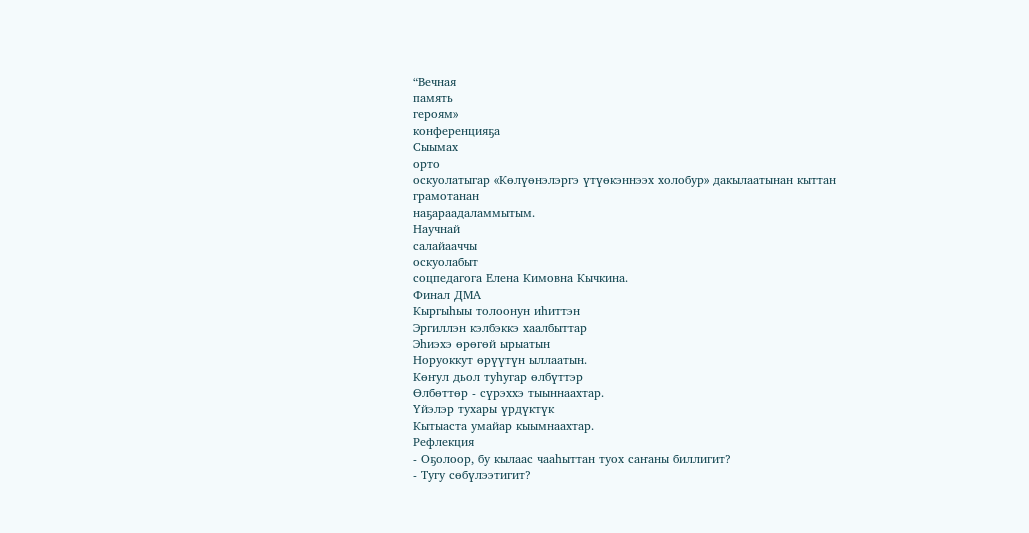“Вечная
память
героям»
конференцияҕа
Сыымах
орто
оскуолатыгар «Көлүөнэлэргэ үтүөкэннээх холобур» дакылаатынан кыттан
грамотанан
наҕараадаламмытым.
Научнай
салайааччы
оскуолабыт
соцпедагога Елена Кимовна Кычкина.
Финал ДМА
Кыргыһыы толоонун иһиттэн
Эргиллэн кэлбэккэ хаалбыттар
Эһиэхэ өрөгөй ырыатын
Норуоккут өрүүтүн ыллаатын.
Көҥул дьол туһугар өлбүттэр
Өлбөттөр - сүрэххэ тыыннаахтар.
Үйэлэр тухары үрдүктүк
Кытыаста умайар кыымнаахтар.
Рефлекция
- Оҕолоор, бу кылаас чааһыттан туох саҥаны биллигит?
- Тугу сөбүлээтигит?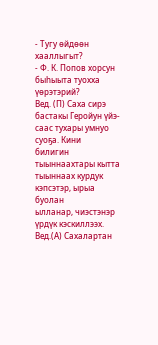- Тугу өйдөөн хааллыгыт?
- Ф. К. Попов хорсун быһыыта туохха үөрэтэрий?
Вед. (П) Саха сирэ бастакы Геройун үйэ-саас тухары умнуо суоҕа. Кини
билигин тыыннаахтары кытта тыыннаах курдук кэпсэтэр, ырыа буолан
ылланар, чиэстэнэр үрдүк кэскиллээх.
Вед.(А) Сахалартан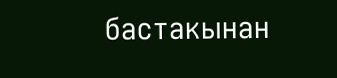бастакынан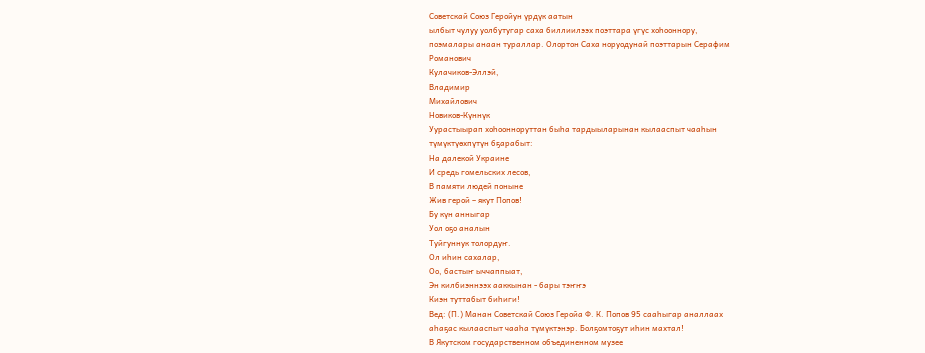Советскай Союз Геройун үрдүк аатын
ылбыт чулуу уолбутугар саха биллиилээх поэттара үгүс хоһооннору,
поэмалары анаан тураллар. Олортон Саха норуодунай поэттарын Серафим
Романович
Кулачиков-Эллэй,
Владимир
Михайлович
Новиков-Күннүк
Уурастыырап хоһоонноруттан быһа тардыыларынан кылааспыт чааһын
түмүктүөхпүтүн бҕарабыт:
На далекой Украине
И средь гомельских лесов,
В памяти людей поныне
Жив герой – якут Попов!
Бу күн анныгар
Уол оҕо аналын
Туйгуннук толордуҥ.
Ол иһин сахалар,
Оо, бастыҥ ыччаппыат,
Эн килбиэннээх ааккынан - бары тэҥҥэ
Киэн туттабыт биһиги!
Вед: (П.) Манан Советскай Союз Геройа Ф. К. Попов 95 сааһыгар аналлаах
аһаҕас кылааспыт чааһа түмүктэнэр. Болҕомтоҕут иһин махтал!
В Якутском государственном объединенном музее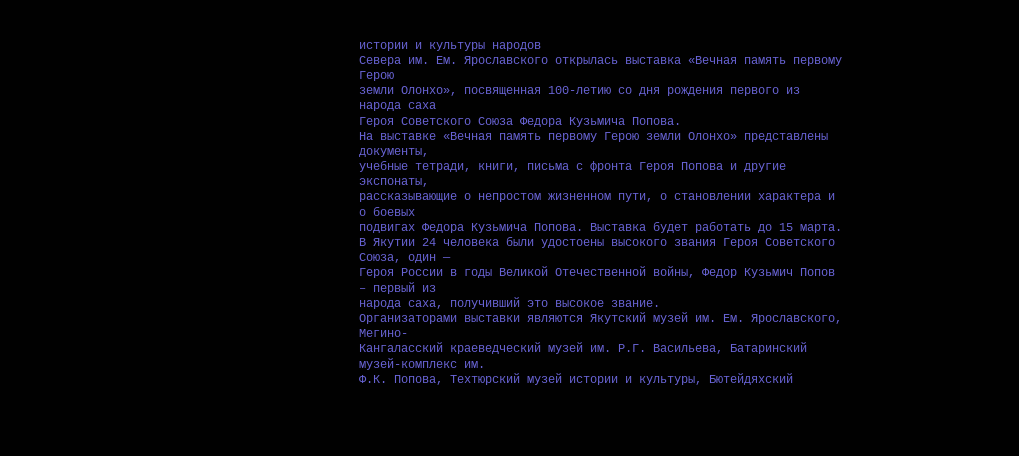истории и культуры народов
Севера им. Ем. Ярославского открылась выставка «Вечная память первому Герою
земли Олонхо», посвященная 100-летию со дня рождения первого из народа саха
Героя Советского Союза Федора Кузьмича Попова.
На выставке «Вечная память первому Герою земли Олонхо» представлены документы,
учебные тетради, книги, письма с фронта Героя Попова и другие экспонаты,
рассказывающие о непростом жизненном пути, о становлении характера и о боевых
подвигах Федора Кузьмича Попова. Выставка будет работать до 15 марта.
В Якутии 24 человека были удостоены высокого звания Героя Советского Союза, один —
Героя России в годы Великой Отечественной войны, Федор Кузьмич Попов – первый из
народа саха, получивший это высокое звание.
Организаторами выставки являются Якутский музей им. Ем. Ярославского, Мегино-
Кангаласский краеведческий музей им. Р.Г. Васильева, Батаринский музей-комплекс им.
Ф.К. Попова, Техтюрский музей истории и культуры, Бютейдяхский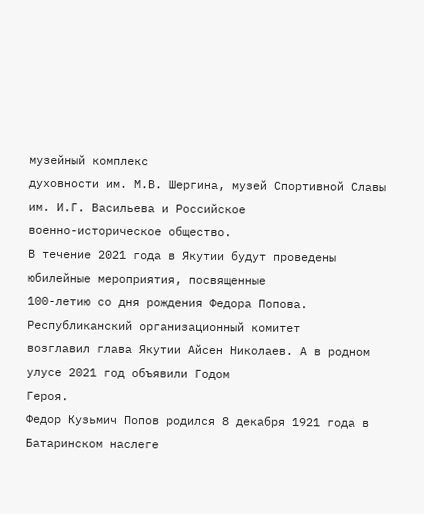музейный комплекс
духовности им. М.В. Шергина, музей Спортивной Славы им. И.Г. Васильева и Российское
военно-историческое общество.
В течение 2021 года в Якутии будут проведены юбилейные мероприятия, посвященные
100-летию со дня рождения Федора Попова. Республиканский организационный комитет
возглавил глава Якутии Айсен Николаев. А в родном улусе 2021 год объявили Годом
Героя.
Федор Кузьмич Попов родился 8 декабря 1921 года в Батаринском наслеге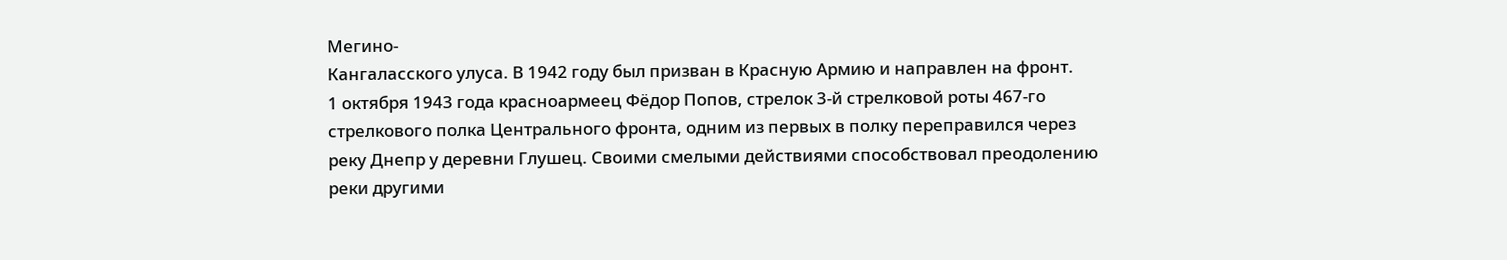Мегино-
Кангаласского улуса. В 1942 году был призван в Красную Армию и направлен на фронт.
1 октября 1943 года красноармеец Фёдор Попов, стрелок 3-й стрелковой роты 467-го
стрелкового полка Центрального фронта, одним из первых в полку переправился через
реку Днепр у деревни Глушец. Своими смелыми действиями способствовал преодолению
реки другими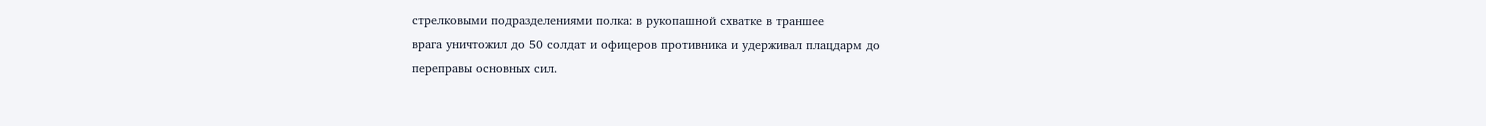стрелковыми подразделениями полка: в рукопашной схватке в траншее
врага уничтожил до 50 солдат и офицеров противника и удерживал плацдарм до
переправы основных сил.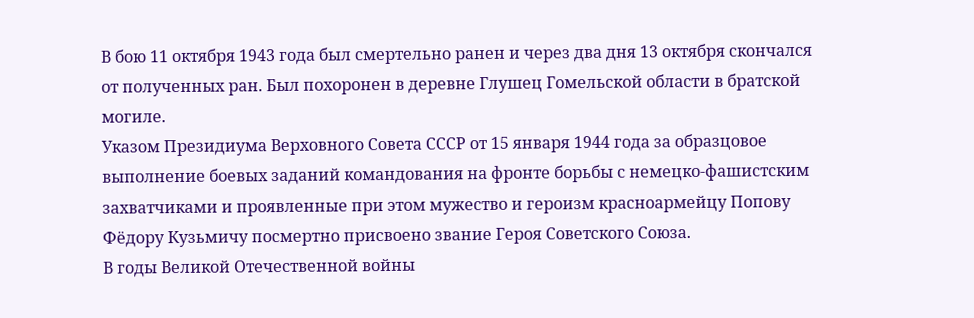В бою 11 октября 1943 года был смертельно ранен и через два дня 13 октября скончался
от полученных ран. Был похоронен в деревне Глушец Гомельской области в братской
могиле.
Указом Президиума Верховного Совета СССР от 15 января 1944 года за образцовое
выполнение боевых заданий командования на фронте борьбы с немецко-фашистским
захватчиками и проявленные при этом мужество и героизм красноармейцу Попову
Фёдору Кузьмичу посмертно присвоено звание Героя Советского Союза.
В годы Великой Отечественной войны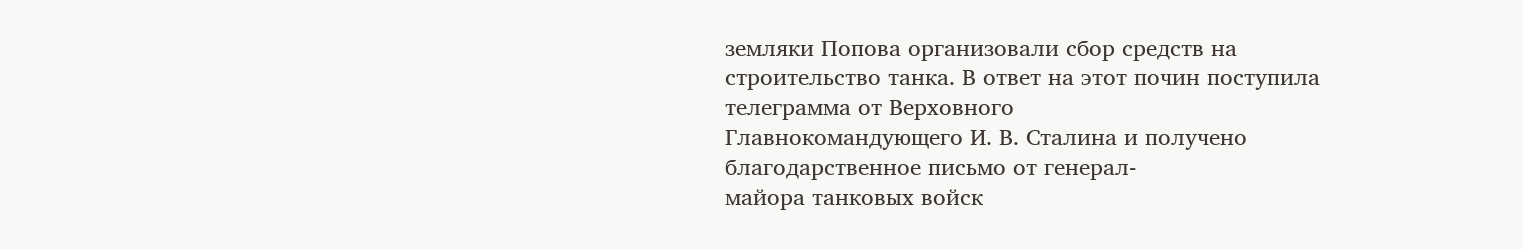земляки Попова организовали сбор средств на
строительство танка. В ответ на этот почин поступила телеграмма от Верховного
Главнокомандующего И. В. Сталина и получено благодарственное письмо от генерал-
майора танковых войск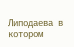Липодаева в котором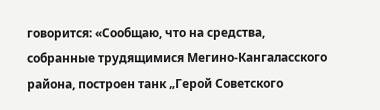говорится: «Сообщаю, что на средства,
собранные трудящимися Мегино-Кангаласского района, построен танк „Герой Советского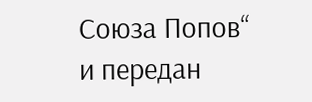Союза Попов“ и передан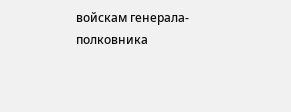войскам генерала-полковника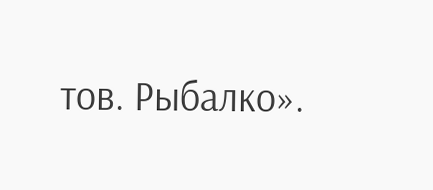тов. Рыбалко».